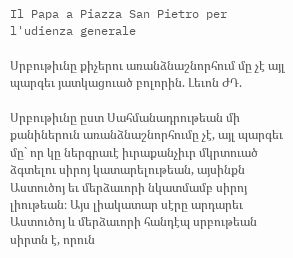Il Papa a Piazza San Pietro per l'udienza generale

Սրբութիւնը քիչերու առանձնաշնորհում մը չէ այլ պարգեւ յատկացուած բոլորին. Լեւոն ԺԴ.

Սրբութիւնը ըստ Սահմանադրութեան մի քանիներուն առանձնաշնորհումը չէ, այլ պարգեւ մը` որ կը ներգրաւէ իւրաքանչիւր մկրտուած ձգտելու սիրոյ կատարելութեան, այսինքն Աստուծոյ եւ մերձաւորի նկատմամբ սիրոյ լիութեան։ Այս լիակատար սէրը արդարեւ Աստուծոյ և մերձաւորի հանդէպ սրբութեան սիրտն է, որուն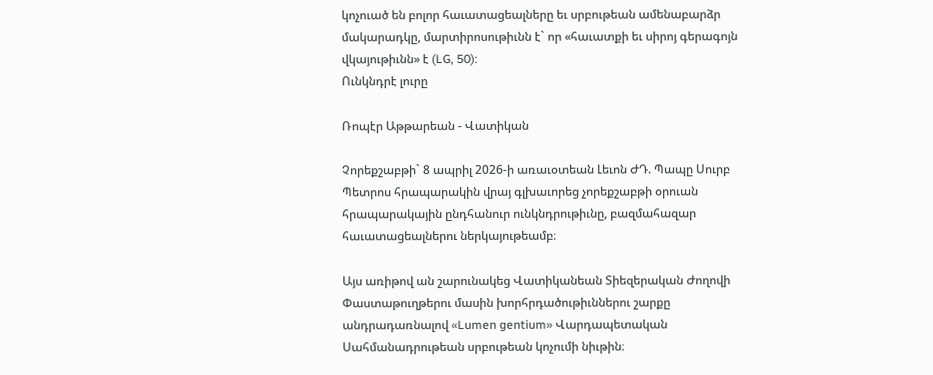կոչուած են բոլոր հաւատացեալները եւ սրբութեան ամենաբարձր մակարադկը, մարտիրոսութիւնն է` որ «հաւատքի եւ սիրոյ գերագոյն վկայութիւնն» է (LG, 50):
Ունկնդրէ լուրը

Ռոպէր Աթթարեան - Վատիկան

Չորեքշաբթի` 8 ապրիլ 2026-ի առաւօտեան Լեւոն ԺԴ. Պապը Սուրբ Պետրոս հրապարակին վրայ գլխաւորեց չորեքշաբթի օրուան հրապարակային ընդհանուր ունկնդրութիւնը, բազմահազար հաւատացեալներու ներկայութեամբ։

Այս առիթով ան շարունակեց Վատիկանեան Տիեզերական Ժողովի Փաստաթուղթերու մասին խորհրդածութիւններու շարքը անդրադառնալով «Lumen gentium» Վարդապետական Սահմանադրութեան սրբութեան կոչումի նիւթին։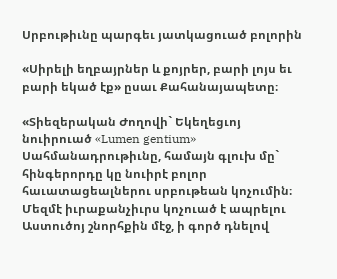Սրբութիւնը պարգեւ յատկացուած բոլորին

«Սիրելի եղբայրներ և քոյրեր, բարի լոյս եւ բարի եկած էք» ըսաւ Քահանայապետը։

«Տիեզերական Ժողովի` Եկեղեցւոյ նուիրուած «Lumen gentium» Սահմանադրութիւնը, համայն գլուխ մը` հինգերորդը կը նուիրէ բոլոր հաւատացեալներու սրբութեան կոչումին։ Մեզմէ իւրաքանչիւրս կոչուած է ապրելու Աստուծոյ շնորհքին մէջ, ի գործ դնելով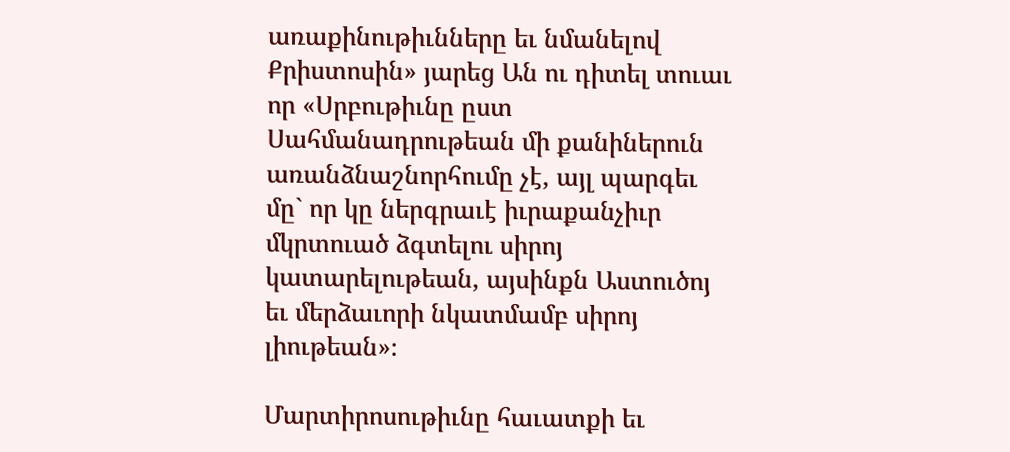առաքինութիւնները եւ նմանելով Քրիստոսին» յարեց Ան ու դիտել տուաւ որ «Սրբութիւնը ըստ Սահմանադրութեան մի քանիներուն առանձնաշնորհումը չէ, այլ պարգեւ մը` որ կը ներգրաւէ իւրաքանչիւր մկրտուած ձգտելու սիրոյ կատարելութեան, այսինքն Աստուծոյ եւ մերձաւորի նկատմամբ սիրոյ լիութեան»։

Մարտիրոսութիւնը հաւատքի եւ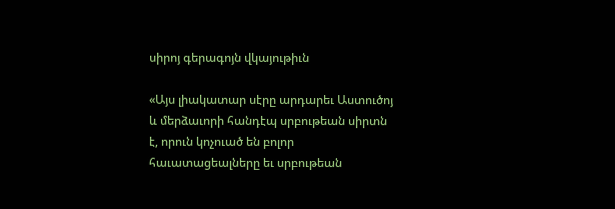սիրոյ գերագոյն վկայութիւն

«Այս լիակատար սէրը արդարեւ Աստուծոյ և մերձաւորի հանդէպ սրբութեան սիրտն է, որուն կոչուած են բոլոր հաւատացեալները եւ սրբութեան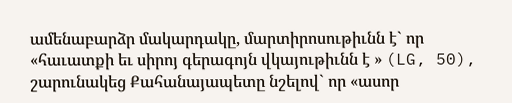ամենաբարձր մակարդակը, մարտիրոսութիւնն է` որ «հաւատքի եւ սիրոյ գերագոյն վկայութիւնն է » (LG, 50), շարունակեց Քահանայապետը նշելով` որ «ասոր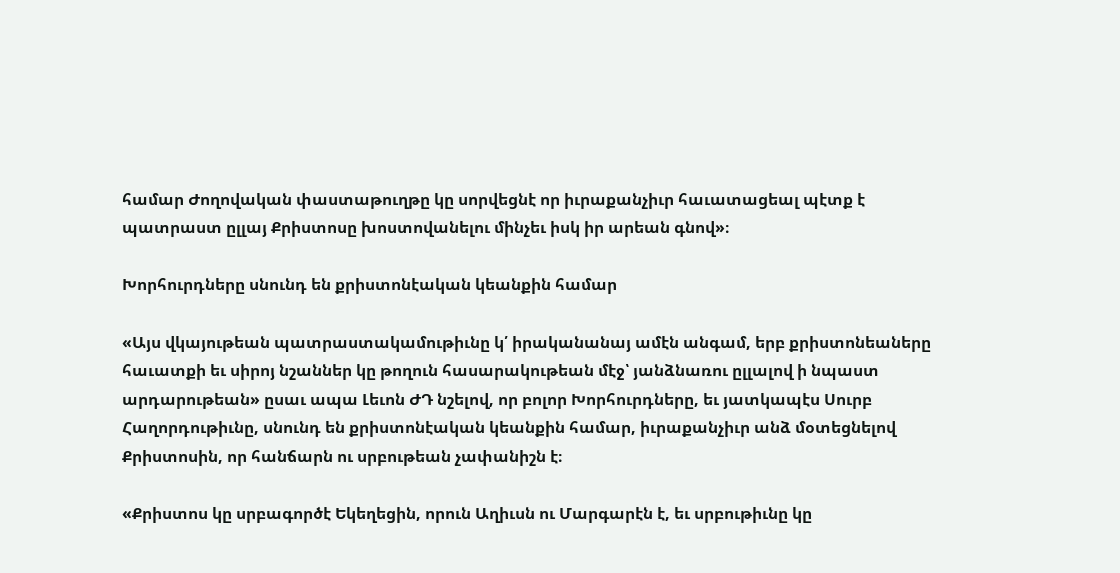համար Ժողովական փաստաթուղթը կը սորվեցնէ որ իւրաքանչիւր հաւատացեալ պէտք է պատրաստ ըլլայ Քրիստոսը խոստովանելու մինչեւ իսկ իր արեան գնով»։

Խորհուրդները սնունդ են քրիստոնէական կեանքին համար

«Այս վկայութեան պատրաստակամութիւնը կ՛ իրականանայ ամէն անգամ, երբ քրիստոնեաները հաւատքի եւ սիրոյ նշաններ կը թողուն հասարակութեան մէջ՝ յանձնառու ըլլալով ի նպաստ արդարութեան» ըսաւ ապա Լեւոն ԺԴ նշելով, որ բոլոր Խորհուրդները, եւ յատկապէս Սուրբ Հաղորդութիւնը, սնունդ են քրիստոնէական կեանքին համար, իւրաքանչիւր անձ մօտեցնելով Քրիստոսին, որ հանճարն ու սրբութեան չափանիշն է։

«Քրիստոս կը սրբագործէ Եկեղեցին, որուն Աղիւսն ու Մարգարէն է, եւ սրբութիւնը կը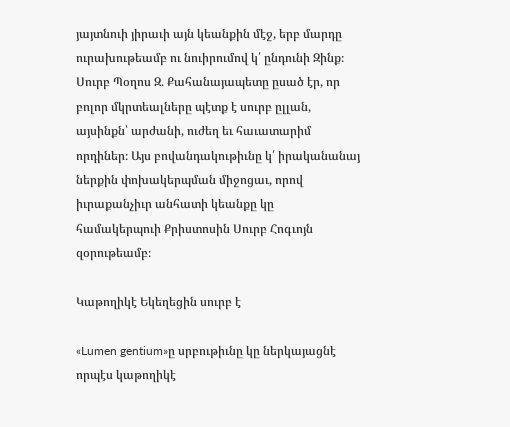յայտնուի յիրաւի այն կեանքին մէջ, երբ մարդը ուրախութեամբ ու նուիրումով կ՛ ընդունի Զինք։ Սուրբ Պօղոս Զ. Քահանայապետը ըսած էր, որ բոլոր մկրտեալները պէտք է սուրբ ըլլան, այսինքն՝ արժանի, ուժեղ եւ հաւատարիմ որդիներ։ Այս բովանդակութիւնը կ՛ իրականանայ ներքին փոխակերպման միջոցաւ, որով իւրաքանչիւր անհատի կեանքը կը համակերպուի Քրիստոսին Սուրբ Հոգւոյն զօրութեամբ։

Կաթողիկէ Եկեղեցին սուրբ է

«Lumen gentium»ը սրբութիւնը կը ներկայացնէ որպէս կաթողիկէ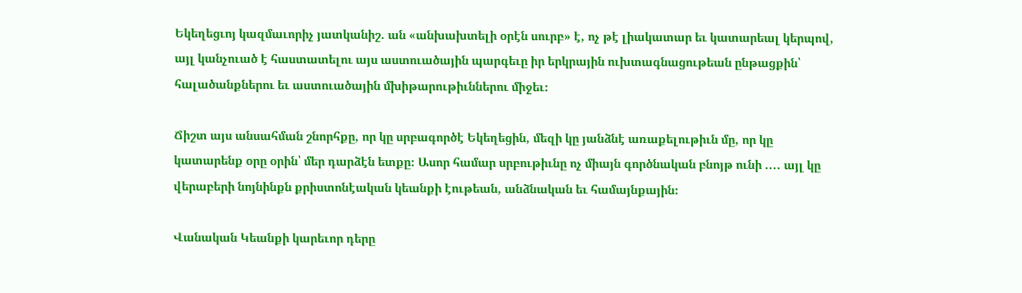Եկեղեցւոյ կազմաւորիչ յատկանիշ. ան «անխախտելի օրէն սուրբ» է, ոչ թէ լիակատար եւ կատարեալ կերպով, այլ կանչուած է հաստատելու այս աստուածային պարգեւը իր երկրային ուխտագնացութեան ընթացքին՝ հալածանքներու եւ աստուածային մխիթարութիւններու միջեւ։

Ճիշտ այս անսահման շնորհքը, որ կը սրբագործէ Եկեղեցին, մեզի կը յանձնէ առաքելութիւն մը, որ կը կատարենք օրը օրին՝ մեր դարձէն ետքը։ Ասոր համար սրբութիւնը ոչ միայն գործնական բնոյթ ունի .... այլ կը վերաբերի նոյնինքն քրիստոնէական կեանքի էութեան, անձնական եւ համայնքային։

Վանական Կեանքի կարեւոր դերը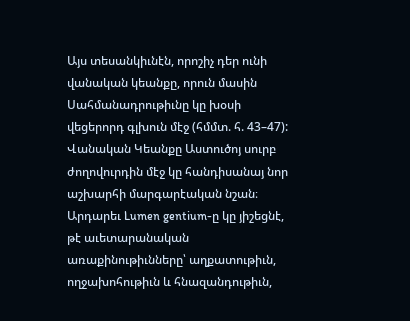Այս տեսանկիւնէն, որոշիչ դեր ունի վանական կեանքը, որուն մասին Սահմանադրութիւնը կը խօսի վեցերորդ գլխուն մէջ (հմմտ. հ. 43–47): Վանական Կեանքը Աստուծոյ սուրբ ժողովուրդին մէջ կը հանդիսանայ նոր աշխարհի մարգարէական նշան։ Արդարեւ Lumen gentium-ը կը յիշեցնէ, թէ աւետարանական առաքինութիւնները՝ աղքատութիւն, ողջախոհութիւն և հնազանդութիւն,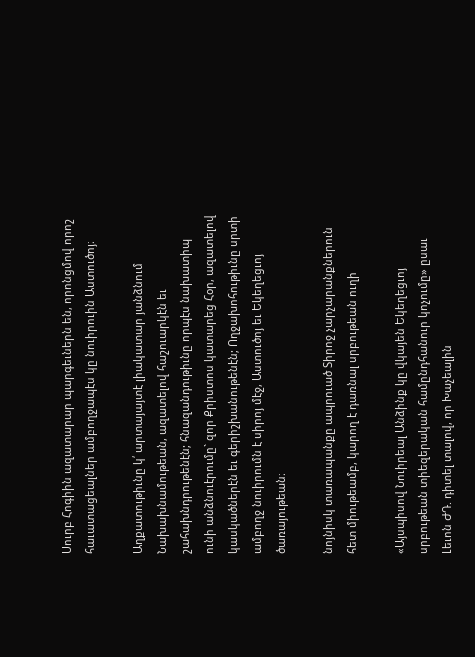Սուրբ Հոգիին ազատարար պարգեւներն են, որոնցմով որոշ հաւատացեալներ ամբողջապէս կը նուիրուին Աստուծոյ։

Աղքատութիւնը կ՛ արտայայտէ լիակատար յանձնում Նախախնամութեան, ազատելով հաշուարկէն եւ շահախնդրութենէն; հնազանդութիւնը որպէս նախատիպ ունի անձնուէրումը` զոր Քրիստոս կատարեց Հօր, ազատելով կասկածներէն եւ գերիշխանութենէն; Ողջախոհութիւնը սրտի ամբողջ նուիրումն է սիրոյ մէջ, Աստուծոյ եւ Եկեղեցւոյ ծառայութեան։

նոյնիսկ տառապանքը ապրուած Տիրոջ չարչարանքներուն հետ միութեամբ, կարող է դառնալ սրբութեան ուղի

«Այսպիսով Նուիրեալ Անձինք կը վկայեն Եկեղեցւոյ սրբութեան տիեզերական համընդհանուր կոչումը» ըսաւ Լեւոն ԺԴ. դիտել տալով, որ Խաչեալին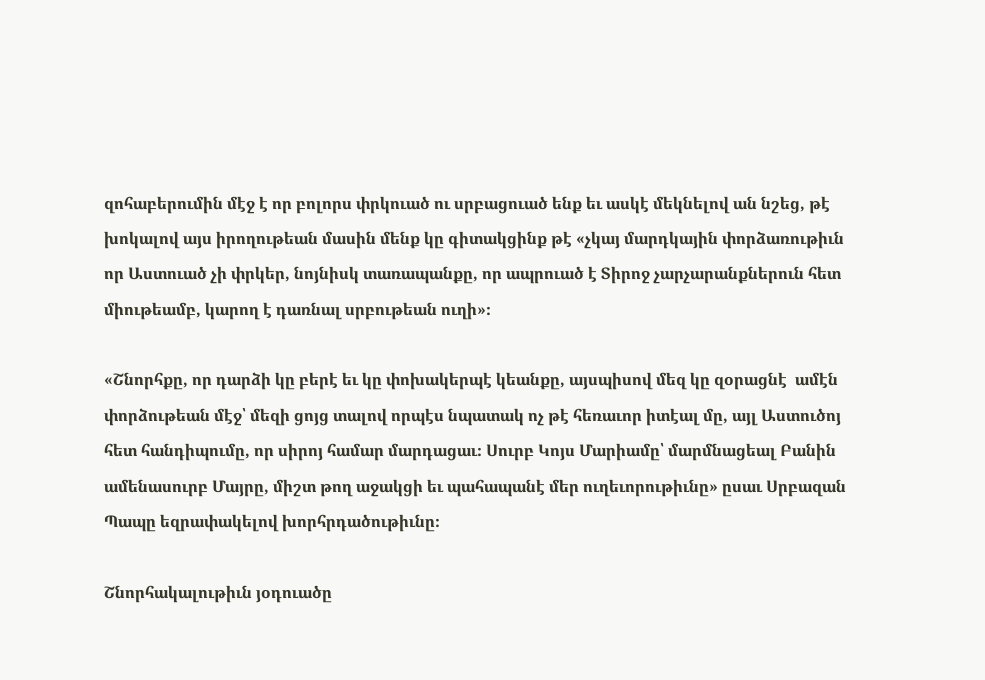զոհաբերումին մէջ է որ բոլորս փրկուած ու սրբացուած ենք եւ ասկէ մեկնելով ան նշեց, թէ խոկալով այս իրողութեան մասին մենք կը գիտակցինք թէ «չկայ մարդկային փորձառութիւն որ Աստուած չի փրկեր, նոյնիսկ տառապանքը, որ ապրուած է Տիրոջ չարչարանքներուն հետ միութեամբ, կարող է դառնալ սրբութեան ուղի»։

«Շնորհքը, որ դարձի կը բերէ եւ կը փոխակերպէ կեանքը, այսպիսով մեզ կը զօրացնէ  ամէն փորձութեան մէջ՝ մեզի ցոյց տալով որպէս նպատակ ոչ թէ հեռաւոր իտէալ մը, այլ Աստուծոյ հետ հանդիպումը, որ սիրոյ համար մարդացաւ։ Սուրբ Կոյս Մարիամը՝ մարմնացեալ Բանին ամենասուրբ Մայրը, միշտ թող աջակցի եւ պահապանէ մեր ուղեւորութիւնը» ըսաւ Սրբազան Պապը եզրափակելով խորհրդածութիւնը։

Շնորհակալութիւն յօդուածը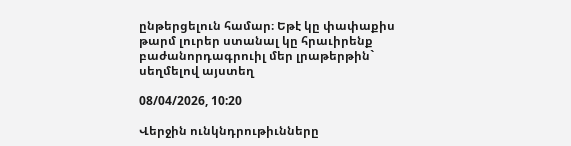ընթերցելուն համար։ Եթէ կը փափաքիս թարմ լուրեր ստանալ կը հրաւիրենք բաժանորդագրուիլ մեր լրաթերթին` սեղմելով այստեղ

08/04/2026, 10:20

Վերջին ունկնդրութիւնները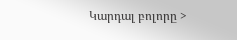Կարդալ բոլորը >